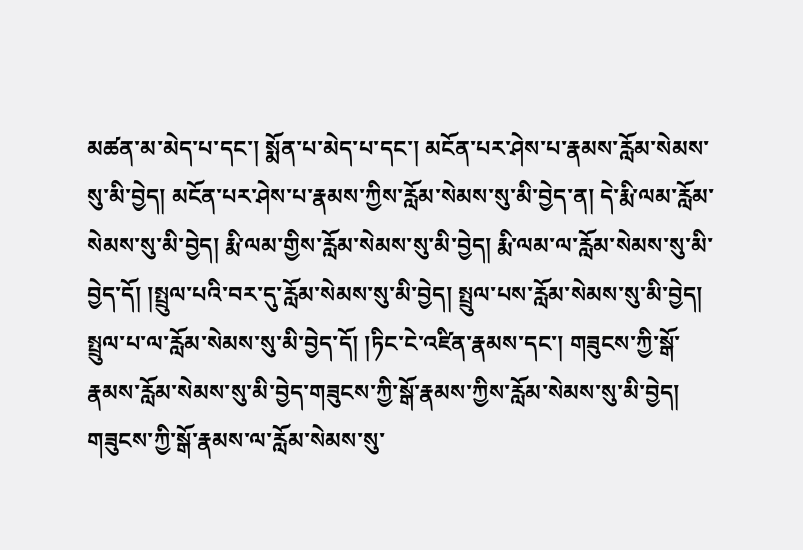མཚན་མ་མེད་པ་དང་། སྨོན་པ་མེད་པ་དང་། མངོན་པར་ཤེས་པ་རྣམས་རློམ་སེམས་སུ་མི་བྱེད། མངོན་པར་ཤེས་པ་རྣམས་ཀྱིས་རློམ་སེམས་སུ་མི་བྱེད་ན། དེ་རྨི་ལམ་རློམ་སེམས་སུ་མི་བྱེད། རྨི་ལམ་གྱིས་རློམ་སེམས་སུ་མི་བྱེད། རྨི་ལམ་ལ་རློམ་སེམས་སུ་མི་བྱེད་དོ། །སྤྲུལ་པའི་བར་དུ་རློམ་སེམས་སུ་མི་བྱེད། སྤྲུལ་པས་རློམ་སེམས་སུ་མི་བྱེད། སྤྲུལ་པ་ལ་རློམ་སེམས་སུ་མི་བྱེད་དོ། །ཏིང་ངེ་འཛིན་རྣམས་དང་། གཟུངས་ཀྱི་སྒོ་རྣམས་རློམ་སེམས་སུ་མི་བྱེད་གཟུངས་ཀྱི་སྒོ་རྣམས་ཀྱིས་རློམ་སེམས་སུ་མི་བྱེད། གཟུངས་ཀྱི་སྒོ་རྣམས་ལ་རློམ་སེམས་སུ་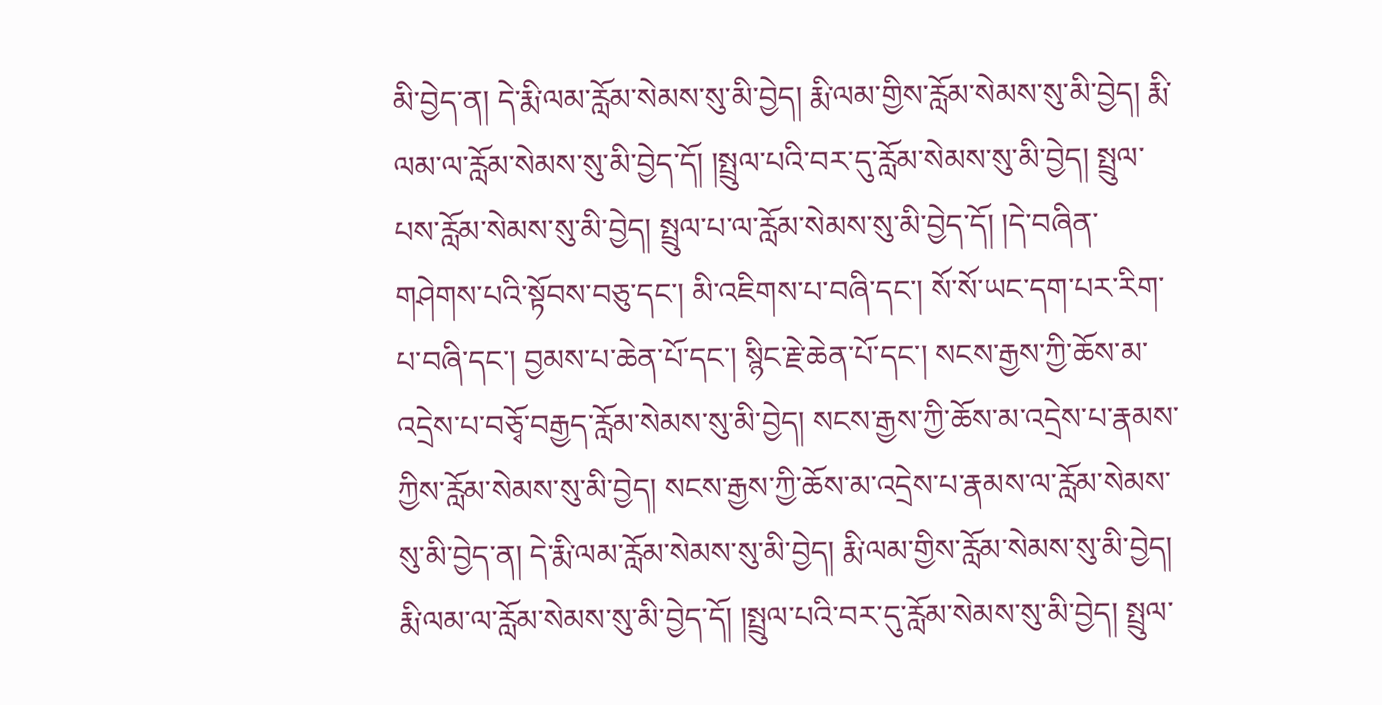མི་བྱེད་ན། དེ་རྨི་ལམ་རློམ་སེམས་སུ་མི་བྱེད། རྨི་ལམ་གྱིས་རློམ་སེམས་སུ་མི་བྱེད། རྨི་ལམ་ལ་རློམ་སེམས་སུ་མི་བྱེད་དོ། །སྤྲུལ་པའི་བར་དུ་རློམ་སེམས་སུ་མི་བྱེད། སྤྲུལ་པས་རློམ་སེམས་སུ་མི་བྱེད། སྤྲུལ་པ་ལ་རློམ་སེམས་སུ་མི་བྱེད་དོ། །དེ་བཞིན་གཤེགས་པའི་སྟོབས་བཅུ་དང་། མི་འཇིགས་པ་བཞི་དང་། སོ་སོ་ཡང་དག་པར་རིག་པ་བཞི་དང་། བྱམས་པ་ཆེན་པོ་དང་། སྙིང་རྗེ་ཆེན་པོ་དང་། སངས་རྒྱས་ཀྱི་ཆོས་མ་འདྲེས་པ་བཅྭོ་བརྒྱད་རློམ་སེམས་སུ་མི་བྱེད། སངས་རྒྱས་ཀྱི་ཆོས་མ་འདྲེས་པ་རྣམས་ཀྱིས་རློམ་སེམས་སུ་མི་བྱེད། སངས་རྒྱས་ཀྱི་ཆོས་མ་འདྲེས་པ་རྣམས་ལ་རློམ་སེམས་སུ་མི་བྱེད་ན། དེ་རྨི་ལམ་རློམ་སེམས་སུ་མི་བྱེད། རྨི་ལམ་གྱིས་རློམ་སེམས་སུ་མི་བྱེད། རྨི་ལམ་ལ་རློམ་སེམས་སུ་མི་བྱེད་དོ། །སྤྲུལ་པའི་བར་དུ་རློམ་སེམས་སུ་མི་བྱེད། སྤྲུལ་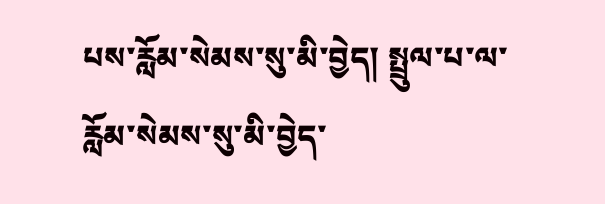པས་རློམ་སེམས་སུ་མི་བྱེད། སྤྲུལ་པ་ལ་རློམ་སེམས་སུ་མི་བྱེད་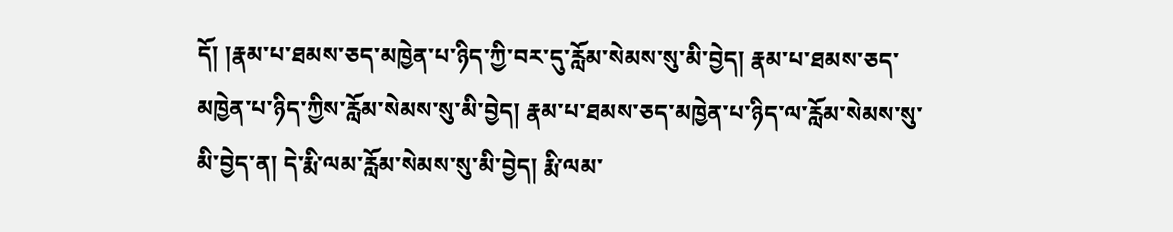དོ། །རྣམ་པ་ཐམས་ཅད་མཁྱེན་པ་ཉིད་ཀྱི་བར་དུ་རློམ་སེམས་སུ་མི་བྱེད། རྣམ་པ་ཐམས་ཅད་མཁྱེན་པ་ཉིད་ཀྱིས་རློམ་སེམས་སུ་མི་བྱེད། རྣམ་པ་ཐམས་ཅད་མཁྱེན་པ་ཉིད་ལ་རློམ་སེམས་སུ་མི་བྱེད་ན། དེ་རྨི་ལམ་རློམ་སེམས་སུ་མི་བྱེད། རྨི་ལམ་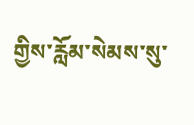གྱིས་རློམ་སེམས་སུ་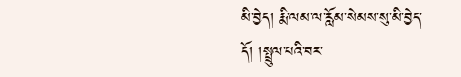མི་བྱེད། རྨི་ལམ་ལ་རློམ་སེམས་སུ་མི་བྱེད་དོ། །སྤྲུལ་པའི་བར་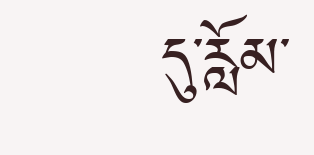དུ་རློམ་